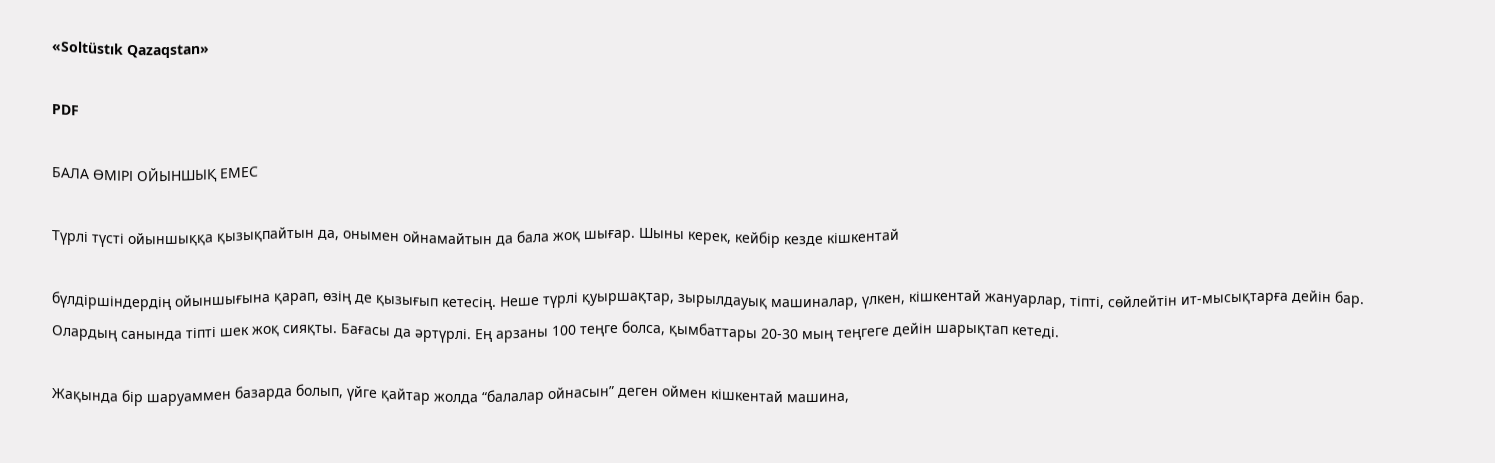«Soltüstık Qazaqstan»

PDF

БАЛА ӨМІРІ ОЙЫНШЫҚ ЕМЕС

Түрлі түсті ойыншыққа қызықпайтын да, онымен ойнамайтын да бала жоқ шығар. Шыны керек, кейбір кезде кішкентай

бүлдіршіндердің ойыншығына қарап, өзің де қызығып кетесің. Неше түрлі қуыршақтар, зырылдауық машиналар, үлкен, кішкентай жануарлар, тіпті, сөйлейтін ит-мысықтарға дейін бар. Олардың санында тіпті шек жоқ сияқты. Бағасы да әртүрлі. Ең арзаны 100 теңге болса, қымбаттары 20-30 мың теңгеге дейін шарықтап кетеді.

Жақында бір шаруаммен базарда болып, үйге қайтар жолда “балалар ойнасын” деген оймен кішкентай машина,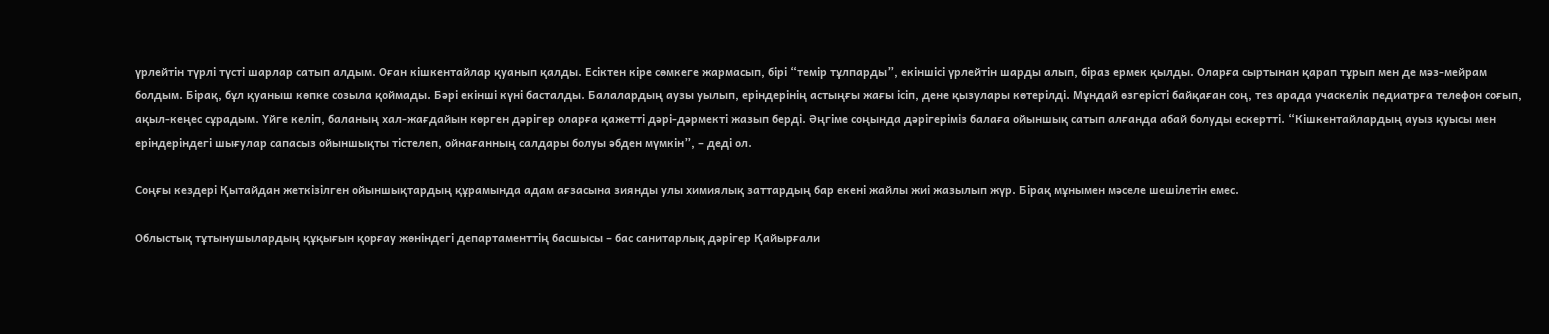үрлейтін түрлі түсті шарлар сатып алдым. Оған кішкентайлар қуанып қалды. Есіктен кіре сөмкеге жармасып, бірі “темір тұлпарды”, екіншісі үрлейтін шарды алып, біраз ермек қылды. Оларға сыртынан қарап тұрып мен де мәз-мейрам болдым. Бірақ, бұл қуаныш көпке созыла қоймады. Бәрі екінші күні басталды. Балалардың аузы уылып, еріндерінің астыңғы жағы ісіп, дене қызулары көтерілді. Мұндай өзгерісті байқаған соң, тез арада учаскелік педиатрға телефон соғып, ақыл-кеңес сұрадым. Үйге келіп, баланың хал-жағдайын көрген дәрігер оларға қажетті дәрі-дәрмекті жазып берді. Әңгіме соңында дәрігеріміз балаға ойыншық сатып алғанда абай болуды ескертті. “Кішкентайлардың ауыз қуысы мен еріндеріндегі шығулар сапасыз ойыншықты тістелеп, ойнағанның салдары болуы әбден мүмкін”, – деді ол.

Соңғы кездері Қытайдан жеткізілген ойыншықтардың құрамында адам ағзасына зиянды улы химиялық заттардың бар екені жайлы жиі жазылып жүр. Бірақ мұнымен мәселе шешілетін емес.

Облыстық тұтынушылардың құқығын қорғау жөніндегі департаменттің басшысы – бас санитарлық дәрігер Қайырғали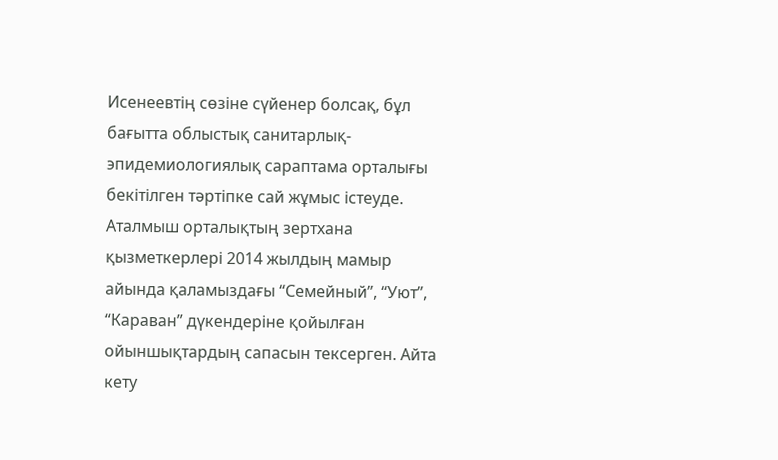Исенеевтің сөзіне сүйенер болсақ, бұл бағытта облыстық санитарлық-эпидемиологиялық сараптама орталығы бекітілген тәртіпке сай жұмыс істеуде. Аталмыш орталықтың зертхана қызметкерлері 2014 жылдың мамыр айында қаламыздағы “Семейный”, “Уют”, “Караван” дүкендеріне қойылған ойыншықтардың сапасын тексерген. Айта кету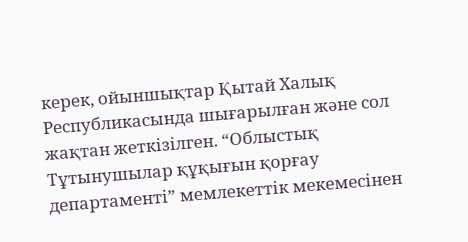керек, ойыншықтар Қытай Халық Республикасында шығарылған және сол жақтан жеткізілген. “Облыстық Тұтынушылар құқығын қорғау департаменті” мемлекеттік мекемесінен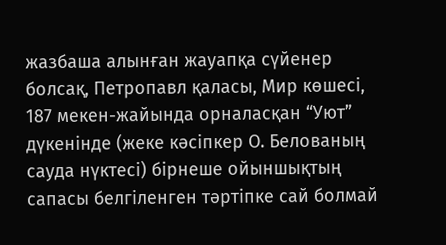жазбаша алынған жауапқа сүйенер болсақ, Петропавл қаласы, Мир көшесі, 187 мекен-жайында орналасқан “Уют” дүкенінде (жеке кәсіпкер О. Белованың сауда нүктесі) бірнеше ойыншықтың сапасы белгіленген тәртіпке сай болмай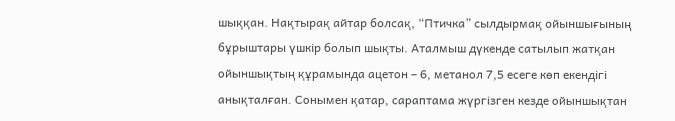шыққан. Нақтырақ айтар болсақ, “Птичка” сылдырмақ ойыншығының бұрыштары үшкір болып шықты. Аталмыш дүкенде сатылып жатқан ойыншықтың құрамында ацетон – 6, метанол 7,5 есеге көп екендігі анықталған. Сонымен қатар, сараптама жүргізген кезде ойыншықтан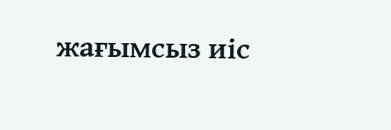жағымсыз иіс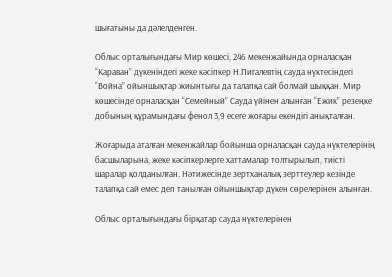шығатыны да дәлелденген.

Облыс орталығындағы Мир көшесі, 246 мекенжайында орналасқан “Караван” дүкеніндегі жеке кәсіпкер Н.Пигалевтің сауда нүктесіндегі “Война” ойыншықтар жиынтығы да талапқа сай болмай шыққан. Мир көшесінде орналасқан “Семейный” Сауда үйінен алынған “Ежик” резеңке добының құрамындағы фенол 3,9 есеге жоғары екендігі анықталған.

Жоғарыда аталған мекенжайлар бойынша орналасқан сауда нүктелерінің басшыларына, жеке кәсіпкерлерге хаттамалар толтырылып, тиісті шаралар қолданылған. Нәтижесінде зертханалық зерттеулер кезінде талапқа сай емес деп танылған ойыншықтар дүкен сөрелерінен алынған.

Облыс орталығындағы бірқатар сауда нүктелерінен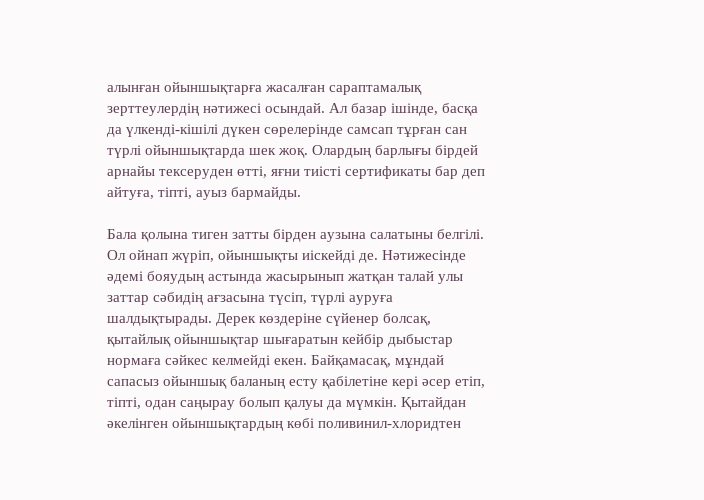алынған ойыншықтарға жасалған сараптамалық зерттеулердің нәтижесі осындай. Ал базар ішінде, басқа да үлкенді-кішілі дүкен сөрелерінде самсап тұрған сан түрлі ойыншықтарда шек жоқ. Олардың барлығы бірдей арнайы тексеруден өтті, яғни тиісті сертификаты бар деп айтуға, тіпті, ауыз бармайды.

Бала қолына тиген затты бірден аузына салатыны белгілі. Ол ойнап жүріп, ойыншықты иіскейді де. Нәтижесінде әдемі бояудың астында жасырынып жатқан талай улы заттар сәбидің ағзасына түсіп, түрлі ауруға шалдықтырады. Дерек көздеріне сүйенер болсақ, қытайлық ойыншықтар шығаратын кейбір дыбыстар нормаға сәйкес келмейді екен. Байқамасақ, мұндай сапасыз ойыншық баланың есту қабілетіне кері әсер етіп, тіпті, одан саңырау болып қалуы да мүмкін. Қытайдан әкелінген ойыншықтардың көбі поливинил-хлоридтен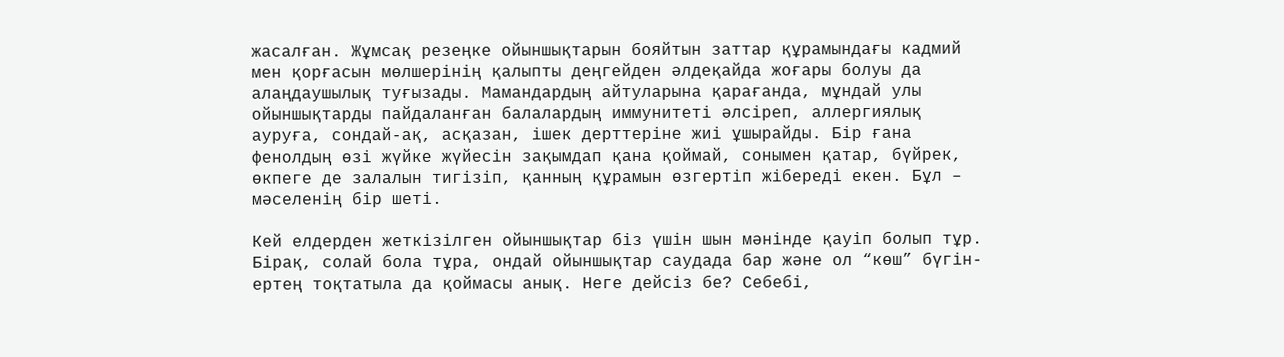жасалған. Жұмсақ резеңке ойыншықтарын бояйтын заттар құрамындағы кадмий мен қорғасын мөлшерінің қалыпты деңгейден әлдеқайда жоғары болуы да алаңдаушылық туғызады. Мамандардың айтуларына қарағанда, мұндай улы ойыншықтарды пайдаланған балалардың иммунитеті әлсіреп, аллергиялық ауруға, сондай-ақ, асқазан, ішек дерттеріне жиі ұшырайды. Бір ғана фенолдың өзі жүйке жүйесін зақымдап қана қоймай, сонымен қатар, бүйрек, өкпеге де залалын тигізіп, қанның құрамын өзгертіп жібереді екен. Бұл – мәселенің бір шеті.

Кей елдерден жеткізілген ойыншықтар біз үшін шын мәнінде қауіп болып тұр. Бірақ, солай бола тұра, ондай ойыншықтар саудада бар және ол “көш” бүгін-ертең тоқтатыла да қоймасы анық. Неге дейсіз бе? Себебі,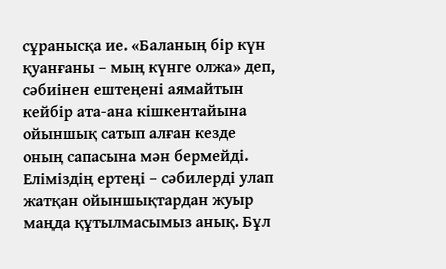сұранысқа ие. «Баланың бір күн қуанғаны – мың күнге олжа» деп, сәбиінен ештеңені аямайтын кейбір ата-ана кішкентайына ойыншық сатып алған кезде оның сапасына мән бермейді. Еліміздің ертеңі – сәбилерді улап жатқан ойыншықтардан жуыр маңда құтылмасымыз анық. Бұл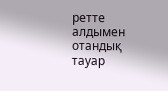ретте алдымен отандық тауар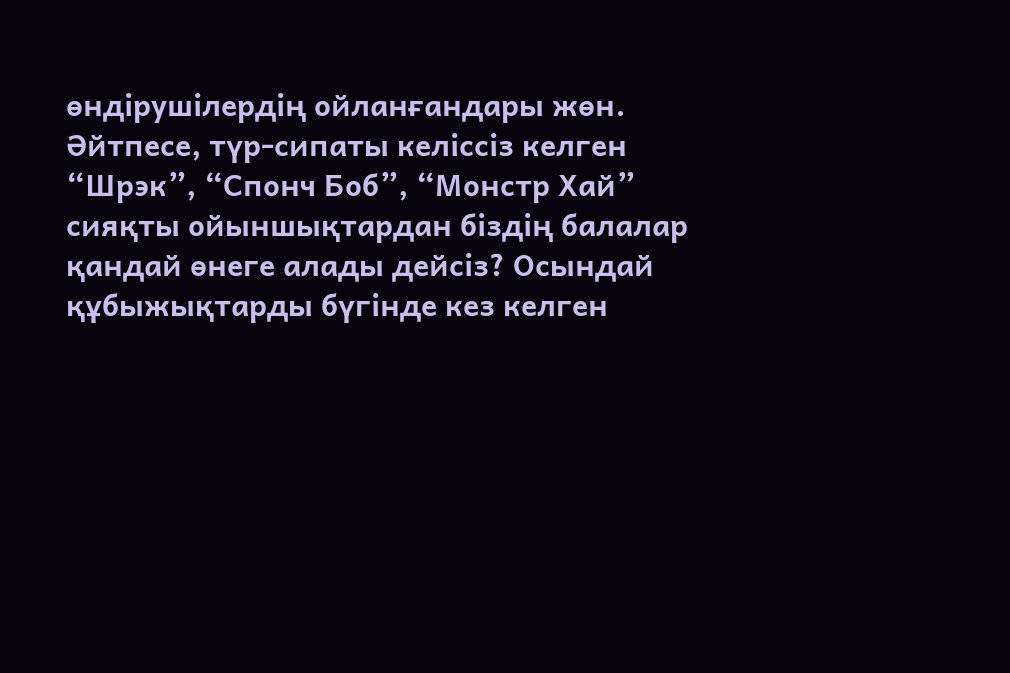өндірушілердің ойланғандары жөн. Әйтпесе, түр-сипаты келіссіз келген “Шрэк”, “Спонч Боб”, “Монстр Хай” сияқты ойыншықтардан біздің балалар қандай өнеге алады дейсіз? Осындай құбыжықтарды бүгінде кез келген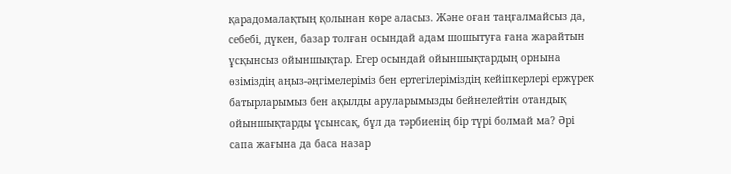қарадомалақтың қолынан көре аласыз. Және оған таңғалмайсыз да, себебі, дүкен, базар толған осындай адам шошытуға ғана жарайтын ұсқынсыз ойыншықтар. Егер осындай ойыншықтардың орнына өзіміздің аңыз-әңгімелеріміз бен ертегілеріміздің кейіпкерлері ержүрек батырларымыз бен ақылды аруларымызды бейнелейтін отандық ойыншықтарды ұсынсақ, бұл да тәрбиенің бір түрі болмай ма? Әрі сапа жағына да баса назар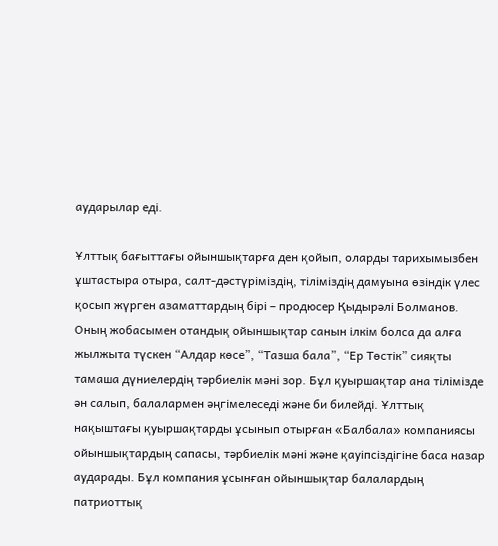аударылар еді.

Ұлттық бағыттағы ойыншықтарға ден қойып, оларды тарихымызбен ұштастыра отыра, салт-дәстүріміздің, тіліміздің дамуына өзіндік үлес қосып жүрген азаматтардың бірі – продюсер Қыдырәлі Болманов. Оның жобасымен отандық ойыншықтар санын ілкім болса да алға жылжыта түскен “Алдар көсе”, “Тазша бала”, “Ер Төстік” сияқты тамаша дүниелердің тәрбиелік мәні зор. Бұл қуыршақтар ана тілімізде ән салып, балалармен әңгімелеседі және би билейді. Ұлттық нақыштағы қуыршақтарды ұсынып отырған «Балбала» компаниясы ойыншықтардың сапасы, тәрбиелік мәні және қауіпсіздігіне баса назар аударады. Бұл компания ұсынған ойыншықтар балалардың патриоттық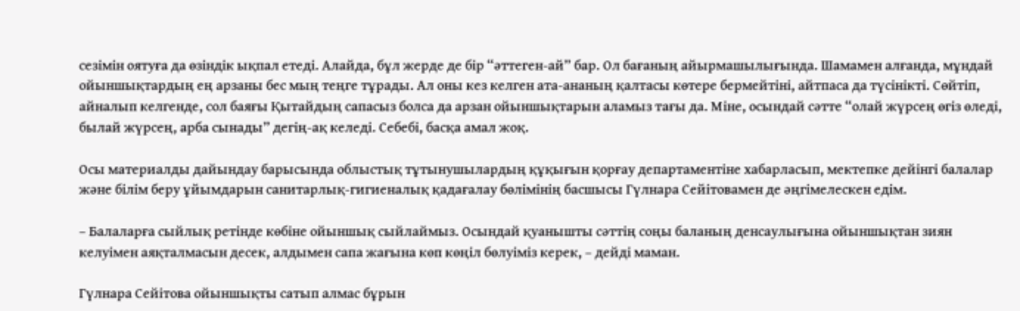сезімін оятуға да өзіндік ықпал етеді. Алайда, бұл жерде де бір “әттеген-ай” бар. Ол бағаның айырмашылығында. Шамамен алғанда, мұндай ойыншықтардың ең арзаны бес мың теңге тұрады. Ал оны кез келген ата-ананың қалтасы көтере бермейтіні, айтпаса да түсінікті. Сөйтіп, айналып келгенде, сол баяғы Қытайдың сапасыз болса да арзан ойыншықтарын аламыз тағы да. Міне, осындай сәтте “олай жүрсең өгіз өледі, былай жүрсең, арба сынады” дегің-ақ келеді. Себебі, басқа амал жоқ.

Осы материалды дайындау барысында облыстық тұтынушылардың құқығын қорғау департаментіне хабарласып, мектепке дейінгі балалар және білім беру ұйымдарын санитарлық-гигиеналық қадағалау бөлімінің басшысы Гүлнара Сейітовамен де әңгімелескен едім.

– Балаларға сыйлық ретінде көбіне ойыншық сыйлаймыз. Осындай қуанышты сәттің соңы баланың денсаулығына ойыншықтан зиян келуімен аяқталмасын десек, алдымен сапа жағына көп көңіл бөлуіміз керек, – дейді маман.

Гүлнара Сейітова ойыншықты сатып алмас бұрын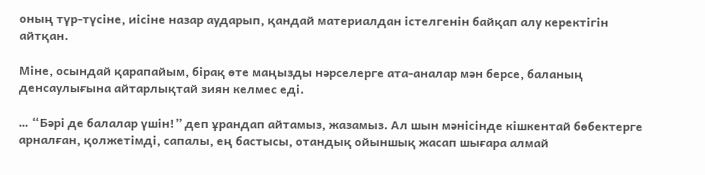оның түр-түсіне, иісіне назар аударып, қандай материалдан істелгенін байқап алу керектігін айтқан.

Міне, осындай қарапайым, бірақ өте маңызды нәрселерге ата-аналар мән берсе, баланың денсаулығына айтарлықтай зиян келмес еді.

… “Бәрі де балалар үшін!” деп ұрандап айтамыз, жазамыз. Ал шын мәнісінде кішкентай бөбектерге арналған, қолжетімді, сапалы, ең бастысы, отандық ойыншық жасап шығара алмай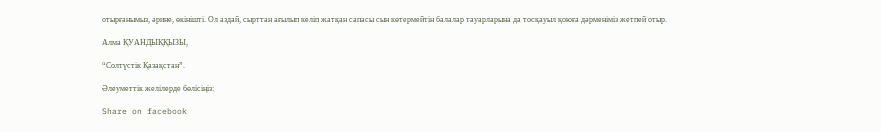отырғанымыз, әрине, өкінішті. Ол аздай, сырттан ағылып келіп жатқан сапасы сын көтермейтін балалар тауарларына да тосқауыл қоюға дәрменіміз жетпей отыр.

Алма ҚУАНДЫҚҚЫЗЫ,

“Солтүстік Қазақстан”.

Әлеуметтік желілерде бөлісіңіз:

Share on facebook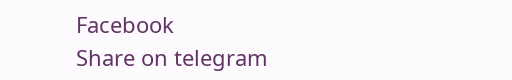Facebook
Share on telegram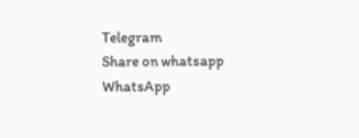Telegram
Share on whatsapp
WhatsApp